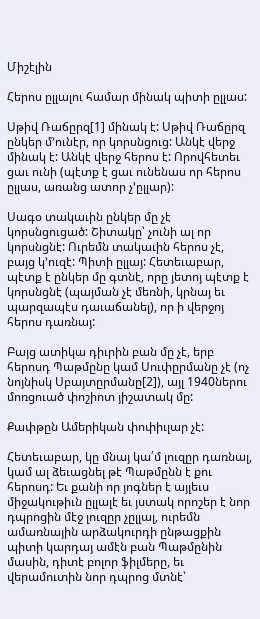Միշէլին

Հերոս ըլլալու համար մինակ պիտի ըլլաս:

Սթիվ Ռաճըրզ[1] մինակ է: Սթիվ Ռաճըրզ ընկեր մ՚ունէր, որ կորսնցուց: Անկէ վերջ մինակ է: Անկէ վերջ հերոս է: Որովհետեւ ցաւ ունի (պէտք է ցաւ ունենաս որ հերոս ըլլաս, առանց ատոր չ՚ըլլար):

Սագօ տակաւին ընկեր մը չէ կորսնցուցած: Շիտակը՝ չունի ալ որ կորսնցնէ: Ուրեմն տակաւին հերոս չէ, բայց կ՚ուզէ: Պիտի ըլլայ: Հետեւաբար, պէտք է ընկեր մը գտնէ, որը յետոյ պէտք է կորսնցնէ (պայման չէ մեռնի, կրնայ եւ պարզապէս դաւաճանել), որ ի վերջոյ հերոս դառնայ:

Բայց ատիկա դիւրին բան մը չէ, երբ հերոսդ Պաթմընը կամ Սուփըրմանը չէ (ոչ նոյնիսկ Սբայտըրմանը[2]), այլ 1940ներու մոռցուած փոշիոտ յիշատակ մը:

Քափթըն Ամերիկան փոփիւլար չէ:

Հետեւաբար, կը մնայ կա՛մ լուզըր դառնալ, կամ ալ ձեւացնել թէ Պաթմընն է քու հերոսդ: Եւ քանի որ յոգներ է այլեւս միջակութիւն ըլլալէ եւ յստակ որոշեր է նոր դպրոցին մէջ լուզըր չըլլալ, ուրեմն ամառնային արձակուրդի ընթացքին պիտի կարդայ ամէն բան Պաթմընին մասին, դիտէ բոլոր ֆիլմերը, եւ վերամուտին նոր դպրոց մտնէ՝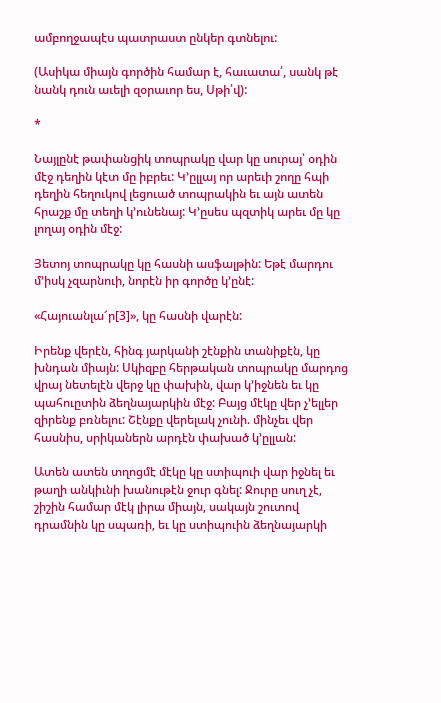ամբողջապէս պատրաստ ընկեր գտնելու:

(Ասիկա միայն գործին համար է, հաւատա՛, սանկ թէ նանկ դուն աւելի զօրաւոր ես, Սթի՛վ):

*

Նայլընէ թափանցիկ տոպրակը վար կը սուրայ՝ օդին մէջ դեղին կէտ մը իբրեւ: Կ՚ըլլայ որ արեւի շողը հպի դեղին հեղուկով լեցուած տոպրակին եւ այն ատեն հրաշք մը տեղի կ՚ունենայ: Կ՚ըսես պզտիկ արեւ մը կը լողայ օդին մէջ:

Յետոյ տոպրակը կը հասնի ասֆալթին: Եթէ մարդու մ՚իսկ չզարնուի, նորէն իր գործը կ՚ընէ:

«Հայուանլա՜ր[3]», կը հասնի վարէն:

Իրենք վերէն, հինգ յարկանի շէնքին տանիքէն, կը խնդան միայն: Սկիզբը հերթական տոպրակը մարդոց վրայ նետելէն վերջ կը փախին, վար կ՚իջնեն եւ կը պահուըտին ձեղնայարկին մէջ: Բայց մէկը վեր չ՚ելլեր զիրենք բռնելու: Շէնքը վերելակ չունի. մինչեւ վեր հասնիս, սրիկաներն արդէն փախած կ՚ըլլան:

Ատեն ատեն տղոցմէ մէկը կը ստիպուի վար իջնել եւ թաղի անկիւնի խանութէն ջուր գնել: Ջուրը սուղ չէ, շիշին համար մէկ լիրա միայն, սակայն շուտով դրամնին կը սպառի, եւ կը ստիպուին ձեղնայարկի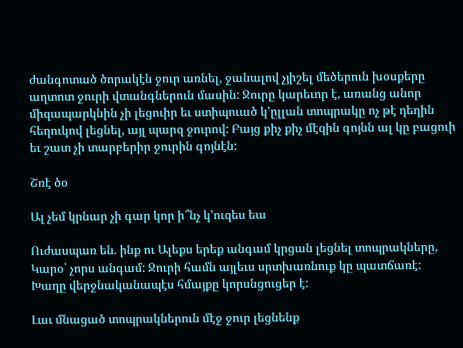ժանգոտած ծորակէն ջուր առնել, ջանալով չյիշել մեծերուն խօսքերը աղտոտ ջուրի վտանգներուն մասին: Ջուրը կարեւոր է, առանց անոր միզապարկնին չի լեցուիր եւ ստիպուած կ՚ըլլան տոպրակը ոչ թէ դեղին հեղուկով լեցնել, այլ պարզ ջուրով: Բայց քիչ քիչ մէզին գոյնն ալ կը բացուի եւ շատ չի տարբերիր ջուրին գոյնէն:

Շռէ ծօ

Ալ չեմ կրնար չի գար կոր ի՞նչ կ՚ուզես եա

Ուժասպառ են. ինք ու Ալեքս երեք անգամ կրցան լեցնել տոպրակները, Կարօ՝ չորս անգամ: Ջուրի համն այլեւս սրտխառնուք կը պատճառէ: Խաղը վերջնականապէս հմայքը կորսնցուցեր է:

Լաւ մնացած տոպրակներուն մէջ ջուր լեցնենք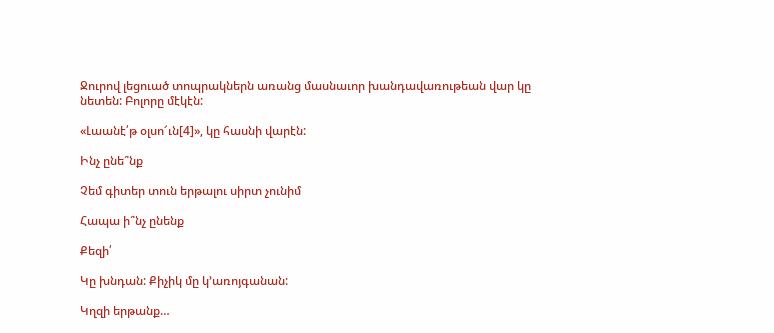Ջուրով լեցուած տոպրակներն առանց մասնաւոր խանդավառութեան վար կը նետեն: Բոլորը մէկէն:

«Լաանէ՛թ օլսո՜ւն[4]», կը հասնի վարէն:

Ինչ ընե՞նք

Չեմ գիտեր տուն երթալու սիրտ չունիմ

Հապա ի՞նչ ընենք

Քեզի՛

Կը խնդան: Քիչիկ մը կ՚առոյգանան:

Կղզի երթանք…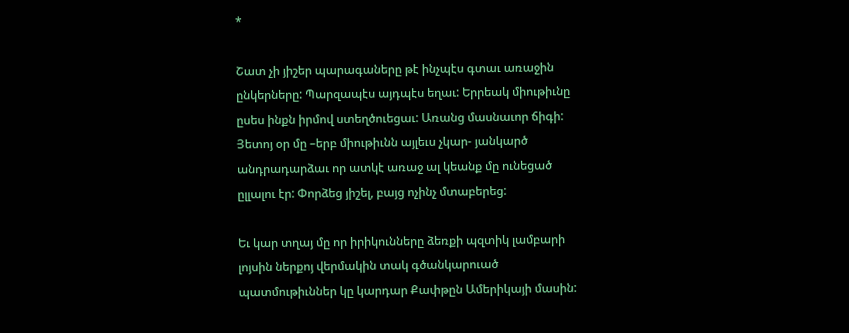*

Շատ չի յիշեր պարագաները թէ ինչպէս գտաւ առաջին ընկերները: Պարզապէս այդպէս եղաւ: Երրեակ միութիւնը ըսես ինքն իրմով ստեղծուեցաւ: Առանց մասնաւոր ճիգի: Յետոյ օր մը –երբ միութիւնն այլեւս չկար- յանկարծ անդրադարձաւ որ ատկէ առաջ ալ կեանք մը ունեցած ըլլալու էր: Փորձեց յիշել, բայց ոչինչ մտաբերեց:

Եւ կար տղայ մը որ իրիկունները ձեռքի պզտիկ լամբարի լոյսին ներքոյ վերմակին տակ գծանկարուած պատմութիւններ կը կարդար Քափթըն Ամերիկայի մասին: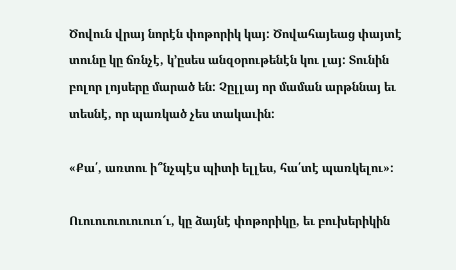Ծովուն վրայ նորէն փոթորիկ կայ: Ծովահայեաց փայտէ տունը կը ճռնչէ, կ՚ըսես անզօրութենէն կու լայ: Տունին բոլոր լոյսերը մարած են: Չըլլայ որ մաման արթննայ եւ տեսնէ, որ պառկած չես տակաւին:

«Քա՛, առտու ի՞նչպէս պիտի ելլես, հա՛տէ պառկելու»:

Ուուուուուուուո՜ւ, կը ձայնէ փոթորիկը, եւ բուխերիկին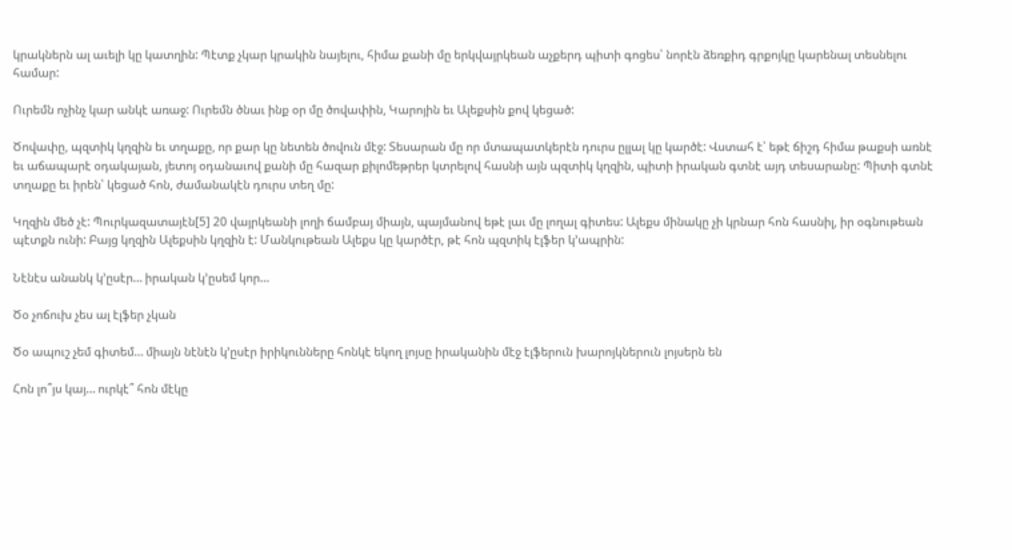կրակներն ալ աւելի կը կատղին: Պէտք չկար կրակին նայելու, հիմա քանի մը երկվայրկեան աչքերդ պիտի գոցես՝ նորէն ձեռքիդ գրքոյկը կարենալ տեսնելու համար:

Ուրեմն ոչինչ կար անկէ առաջ: Ուրեմն ծնաւ ինք օր մը ծովափին, Կարոյին եւ Ալեքսին քով կեցած:

Ծովափը, պզտիկ կղզին եւ տղաքը, որ քար կը նետեն ծովուն մէջ: Տեսարան մը որ մտապատկերէն դուրս ըլլալ կը կարծէ: Վստահ է՝ եթէ ճիշդ հիմա թաքսի առնէ եւ աճապարէ օդակայան, յետոյ օդանաւով քանի մը հազար քիլոմեթրեր կտրելով հասնի այն պզտիկ կղզին, պիտի իրական գտնէ այդ տեսարանը: Պիտի գտնէ տղաքը եւ իրեն՝ կեցած հոն, ժամանակէն դուրս տեղ մը:

Կղզին մեծ չէ: Պուրկազատայէն[5] 20 վայրկեանի լողի ճամբայ միայն, պայմանով եթէ լաւ մը լողալ գիտես: Ալեքս մինակը չի կրնար հոն հասնիլ, իր օգնութեան պէտքն ունի: Բայց կղզին Ալեքսին կղզին է: Մանկութեան Ալեքս կը կարծէր, թէ հոն պզտիկ էլֆեր կ՚ապրին:

Նէնէս անանկ կ՚ըսէր… իրական կ՚ըսեմ կոր…

Ծօ չոճուխ չես ալ էլֆեր չկան

Ծօ ապուշ չեմ գիտեմ… միայն նէնէն կ՚ըսէր իրիկունները հոնկէ եկող լոյսը իրականին մէջ էլֆերուն խարոյկներուն լոյսերն են

Հոն լո՞յս կայ… ուրկէ՞ հոն մէկը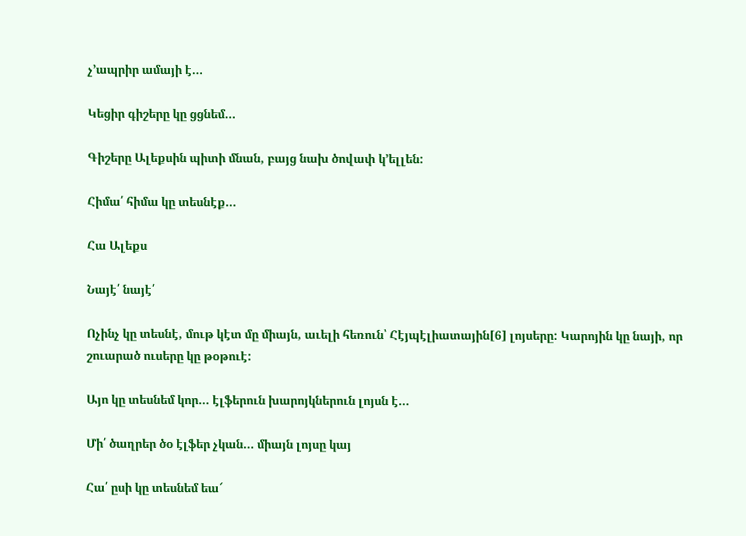չ՚ապրիր ամայի է…

Կեցիր գիշերը կը ցցնեմ…

Գիշերը Ալեքսին պիտի մնան, բայց նախ ծովափ կ՚ելլեն:

Հիմա՛ հիմա կը տեսնէք…

Հա Ալեքս

Նայէ՛ նայէ՛

Ոչինչ կը տեսնէ, մութ կէտ մը միայն, աւելի հեռուն՝ Հէյպէլիատային[6] լոյսերը: Կարոյին կը նայի, որ շուարած ուսերը կը թօթուէ:

Այո կը տեսնեմ կոր… էլֆերուն խարոյկներուն լոյսն է…

Մի՛ ծաղրեր ծօ էլֆեր չկան… միայն լոյսը կայ

Հա՛ ըսի կը տեսնեմ եա՜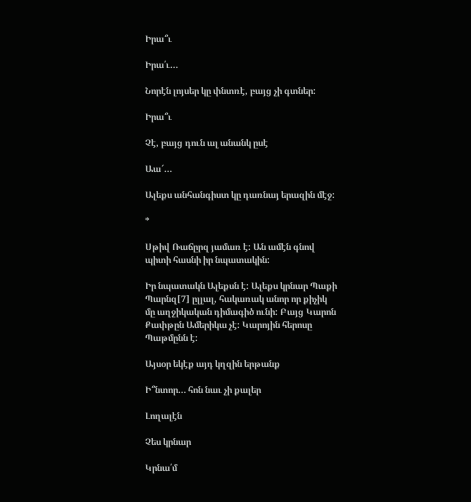Իրա՞ւ

Իրա՛ւ…

Նորէն լոյսեր կը փնտռէ, բայց չի գտներ:

Իրա՞ւ

Չէ, բայց դուն ալ անանկ ըսէ

Աա՜…

Ալեքս անհանգիստ կը դառնայ երազին մէջ:

*

Սթիվ Ռաճըրզ յամառ է: Ան ամէն գնով պիտի հասնի իր նպատակին:

Իր նպատակն Ալեքսն է: Ալեքս կրնար Պաքի Պարնզ[7] ըլլալ, հակառակ անոր որ քիչիկ մը աղջիկական դիմագիծ ունի: Բայց Կարոն Քափթըն Ամերիկա չէ: Կարոյին հերոսը Պաթմընն է:

Այսօր եկէք այդ կղզին երթանք

Ի՞նտոր… հոն նաւ չի քալեր

Լողալէն

Չես կրնար

Կրնա՛մ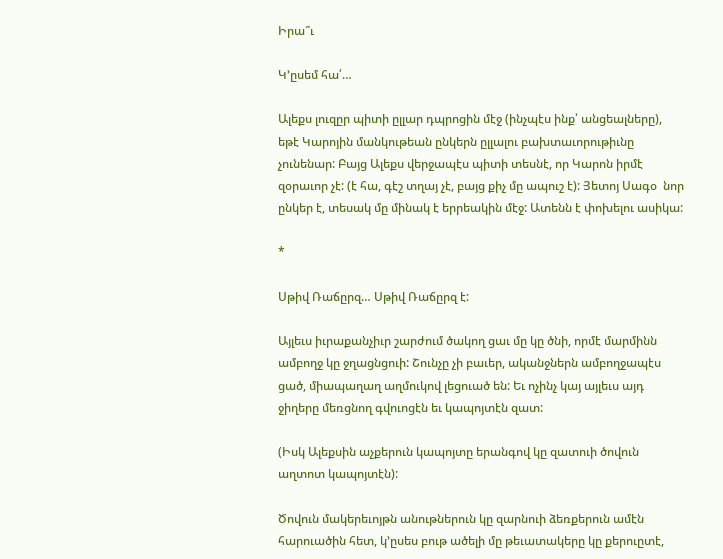Իրա՞ւ

Կ՚ըսեմ հա՛…

Ալեքս լուզըր պիտի ըլլար դպրոցին մէջ (ինչպէս ինք՝ անցեալները), եթէ Կարոյին մանկութեան ընկերն ըլլալու բախտաւորութիւնը չունենար: Բայց Ալեքս վերջապէս պիտի տեսնէ, որ Կարոն իրմէ զօրաւոր չէ: (է հա, գէշ տղայ չէ, բայց քիչ մը ապուշ է): Յետոյ Սագօ  նոր ընկեր է, տեսակ մը մինակ է երրեակին մէջ: Ատենն է փոխելու ասիկա:

*

Սթիվ Ռաճըրզ… Սթիվ Ռաճըրզ է:

Այլեւս իւրաքանչիւր շարժում ծակող ցաւ մը կը ծնի, որմէ մարմինն ամբողջ կը ջղացնցուի: Շունչը չի բաւեր, ականջներն ամբողջապէս ցած, միապաղաղ աղմուկով լեցուած են: Եւ ոչինչ կայ այլեւս այդ ջիղերը մեռցնող գվուոցէն եւ կապոյտէն զատ:

(Իսկ Ալեքսին աչքերուն կապոյտը երանգով կը զատուի ծովուն աղտոտ կապոյտէն):

Ծովուն մակերեւոյթն անութներուն կը զարնուի ձեռքերուն ամէն հարուածին հետ, կ՚ըսես բութ ածելի մը թեւատակերը կը քերուըտէ,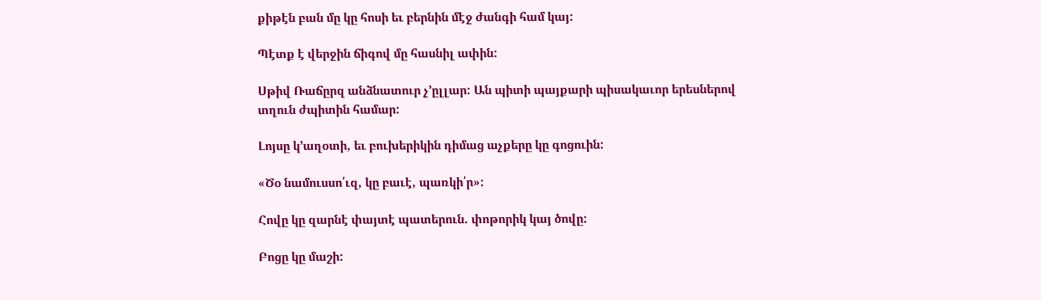քիթէն բան մը կը հոսի եւ բերնին մէջ ժանգի համ կայ:

Պէտք է վերջին ճիգով մը հասնիլ ափին:

Սթիվ Ռաճըրզ անձնատուր չ’ըլլար: Ան պիտի պայքարի պիսակաւոր երեսներով տղուն ժպիտին համար:

Լոյսը կ՚աղօտի, եւ բուխերիկին դիմաց աչքերը կը գոցուին:

«Ծօ նամուսսո՛ւզ, կը բաւէ, պառկի՛ր»:

Հովը կը զարնէ փայտէ պատերուն. փոթորիկ կայ ծովը:

Բոցը կը մաշի: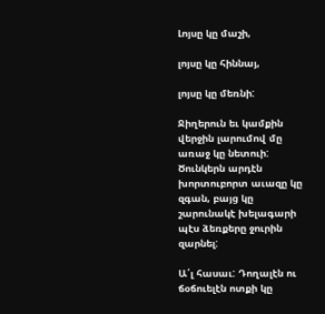Լոյսը կը մաշի,

լոյսը կը հիննայ,

լոյսը կը մեռնի:

Ջիղերուն եւ կամքին վերջին լարումով մը առաջ կը նետուի: Ծունկերն արդէն խորտուբորտ աւազը կը զգան, բայց կը շարունակէ խելագարի պէս ձեռքերը ջուրին զարնել:

Ա՛լ հասաւ: Դողալէն ու ճօճուելէն ոտքի կը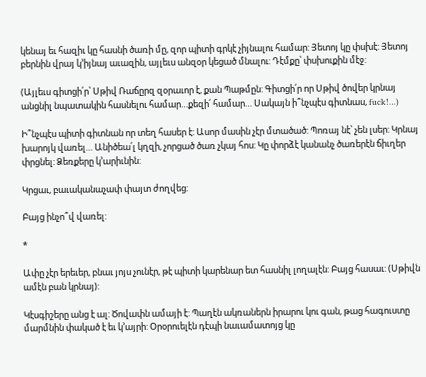կենայ եւ հազիւ կը հասնի ծառի մը, զոր պիտի գրկէ չիյնալու համար: Յետոյ կը փսխէ: Յետոյ բերնին վրայ կ՚իյնայ աւազին, այլեւս անզօր կեցած մնալու: Դէմքը՝ փսխուքին մէջ:

(Այլեւս գիտցի՛ր՝ Սթիվ Ռաճըրզ զօրաւոր է, քան Պաթմըն: Գիտցի՛ր որ Սթիվ ծովեր կրնայ անցնիլ նպատակին հասնելու համար…քեզի՛ համար… Սակայն ի՞նչպէս գիտնաս, fuck!…)

Ի՞նչպէս պիտի գիտնան որ տեղ հասեր է: Ասոր մասին չէր մտածած: Պոռայ նէ՝ չեն լսեր: Կրնայ խարոյկ վառել… Անիծեա՛լ կղզի, չորցած ծառ չկայ հոս: Կը փորձէ կանանչ ծառերէն ճիւղեր փրցնել: Ձեռքերը կ՚արիւնին:

Կրցաւ, բաւականաչափ փայտ ժողվեց:

Բայց ինչո՞վ վառել:

*

Ափը չէր երեւեր, բնաւ յոյս չունէր, թէ պիտի կարենար ետ հասնիլ լողալէն: Բայց հասաւ: (Սթիվն ամէն բան կրնայ):

Կէսգիշերը անց է ալ: Ծովափն ամայի է: Պաղէն ակռաներն իրարու կու գան, թաց հագուստը մարմնին փակած է եւ կ՚այրի: Օրօրուելէն դէպի նաւամատոյց կը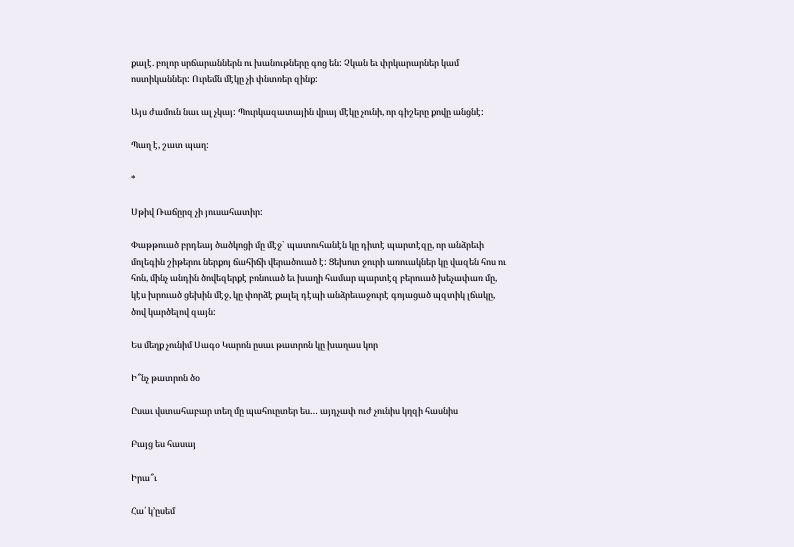քալէ. բոլոր սրճարաններն ու խանութները գոց են: Չկան եւ փրկարարներ կամ ոստիկաններ: Ուրեմն մէկը չի փնտռեր զինք:

Այս ժամուն նաւ ալ չկայ: Պուրկազատային վրայ մէկը չունի, որ գիշերը քովը անցնէ:

Պաղ է, շատ պաղ:

*

Սթիվ Ռաճըրզ չի յուսահատիր:

Փաթթուած բրդեայ ծածկոցի մը մէջ` պատուհանէն կը դիտէ պարտէզը, որ անձրեւի մոլեգին շիթերու ներքոյ ճահիճի վերածուած է: Ցեխոտ ջուրի առուակներ կը վազեն հոս ու հոն, մինչ անդին ծովեզերքէ բռնուած եւ խաղի համար պարտէզ բերուած խեչափառ մը, կէս խրուած ցեխին մէջ, կը փորձէ քալել դէպի անձրեւաջուրէ գոյացած պզտիկ լճակը, ծով կարծելով զայն:

Ես մեղք չունիմ Սագօ Կարոն ըսաւ թատրոն կը խաղաս կոր

Ի՞նչ թատրոն ծօ

Ըսաւ վստահաբար տեղ մը պահուըտեր ես… այդչափ ուժ չունիս կղզի հասնիս

Բայց ես հասայ

Իրա՞ւ

Հա՛ կ՚ըսեմ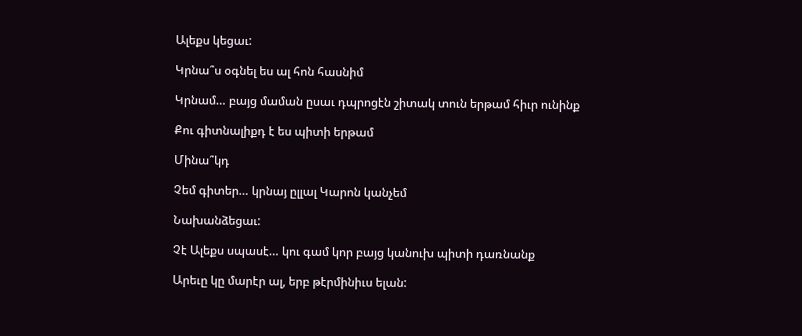Ալեքս կեցաւ:

Կրնա՞ս օգնել ես ալ հոն հասնիմ

Կրնամ… բայց մաման ըսաւ դպրոցէն շիտակ տուն երթամ հիւր ունինք

Քու գիտնալիքդ է ես պիտի երթամ

Մինա՞կդ

Չեմ գիտեր… կրնայ ըլլալ Կարոն կանչեմ

Նախանձեցաւ:

Չէ Ալեքս սպասէ… կու գամ կոր բայց կանուխ պիտի դառնանք

Արեւը կը մարէր ալ, երբ թէրմինիւս ելան: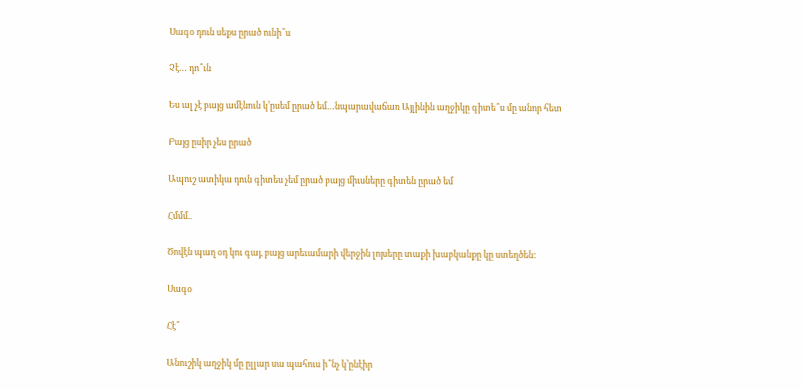Սագօ դուն սեքս ըրած ունի՞ս

Չէ… դո՞ւն

Ես ալ չէ բայց ամէնուն կ՚ըսեմ ըրած եմ…նպարավաճառ Այլինին աղջիկը գիտե՞ս մը անոր հետ

Բայց ըսիր չես ըրած

Ապուշ ատիկա դուն գիտես չեմ ըրած բայց միւսները գիտեն ըրած եմ

Հմմմ..

Ծովէն պաղ օդ կու գայ, բայց արեւամարի վերջին լոյսերը տաքի խաբկանքը կը ստեղծեն:

Սագօ

Հէ՞

Անուշիկ աղջիկ մը ըլլար սա պահուս ի՞նչ կ՚ընէիր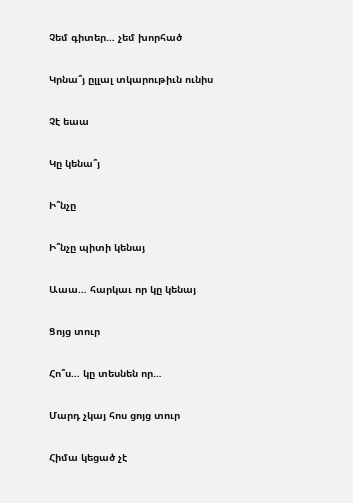Չեմ գիտեր… չեմ խորհած

Կրնա՞յ ըլլալ տկարութիւն ունիս

Չէ եաա

Կը կենա՞յ

Ի՞նչը

Ի՞նչը պիտի կենայ

Աաա… հարկաւ որ կը կենայ

Ցոյց տուր

Հո՞ս… կը տեսնեն որ…

Մարդ չկայ հոս ցոյց տուր

Հիմա կեցած չէ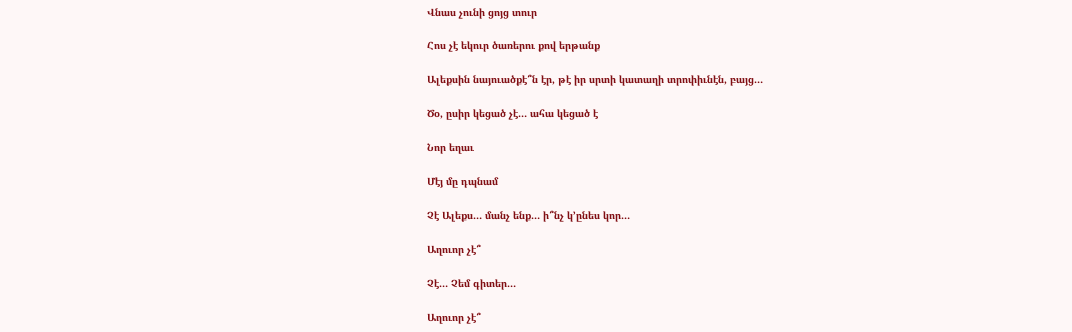Վնաս չունի ցոյց տուր

Հոս չէ եկուր ծառերու քով երթանք

Ալեքսին նայուածքէ՞ն էր, թէ իր սրտի կատաղի տրոփիւնէն, բայց…

Ծօ, ըսիր կեցած չէ… ահա կեցած է

Նոր եղաւ

Մէյ մը դպնամ

Չէ Ալեքս… մանչ ենք… ի՞նչ կ’ընես կոր…

Աղուոր չէ՞

Չէ… Չեմ գիտեր…

Աղուոր չէ՞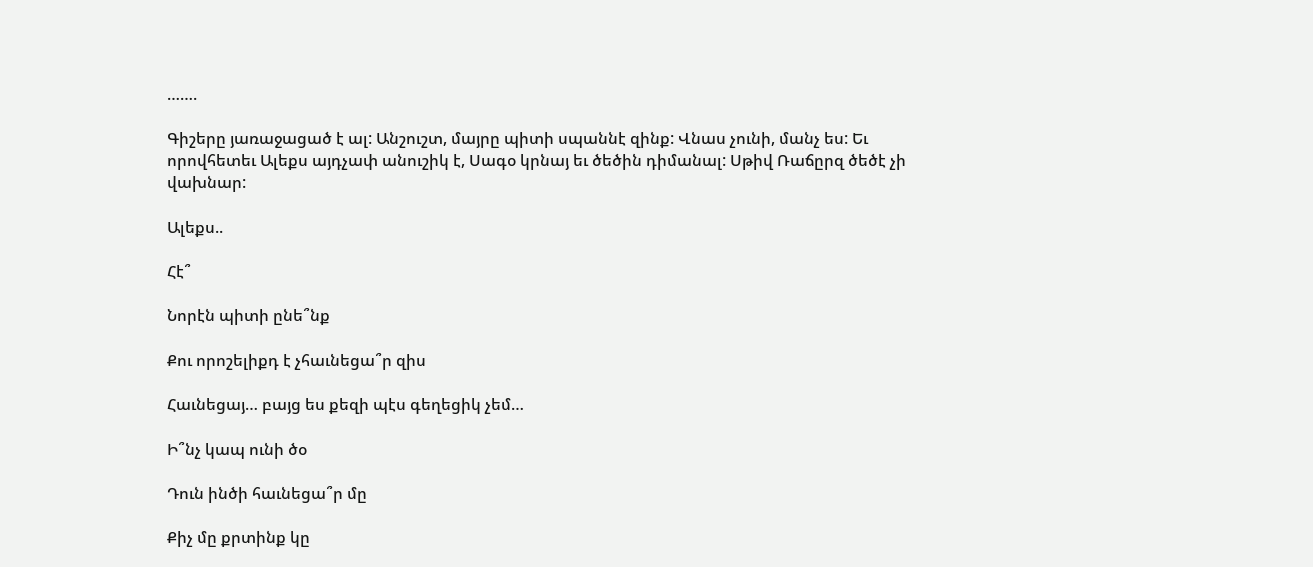…….

Գիշերը յառաջացած է ալ: Անշուշտ, մայրը պիտի սպաննէ զինք: Վնաս չունի, մանչ ես: Եւ որովհետեւ Ալեքս այդչափ անուշիկ է, Սագօ կրնայ եւ ծեծին դիմանալ: Սթիվ Ռաճըրզ ծեծէ չի վախնար:

Ալեքս..

Հէ՞

Նորէն պիտի ընե՞նք

Քու որոշելիքդ է չհաւնեցա՞ր զիս

Հաւնեցայ… բայց ես քեզի պէս գեղեցիկ չեմ…

Ի՞նչ կապ ունի ծօ

Դուն ինծի հաւնեցա՞ր մը

Քիչ մը քրտինք կը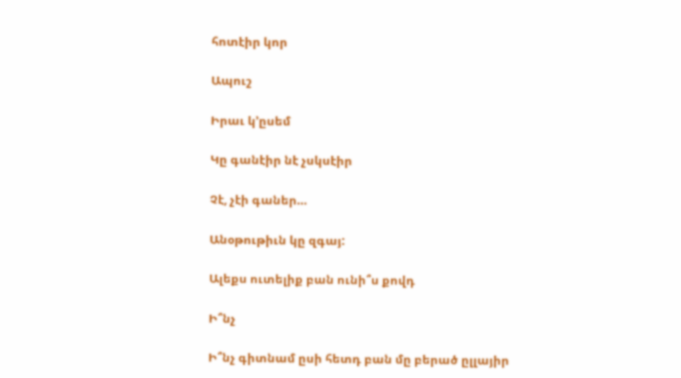հոտէիր կոր

Ապուշ

Իրաւ կ’ըսեմ

Կը գանէիր նէ չսկսէիր

Չէ, չէի գաներ…

Անօթութիւն կը զգայ:

Ալեքս ուտելիք բան ունի՞ս քովդ

Ի՞նչ

Ի՞նչ գիտնամ ըսի հետդ բան մը բերած ըլլայիր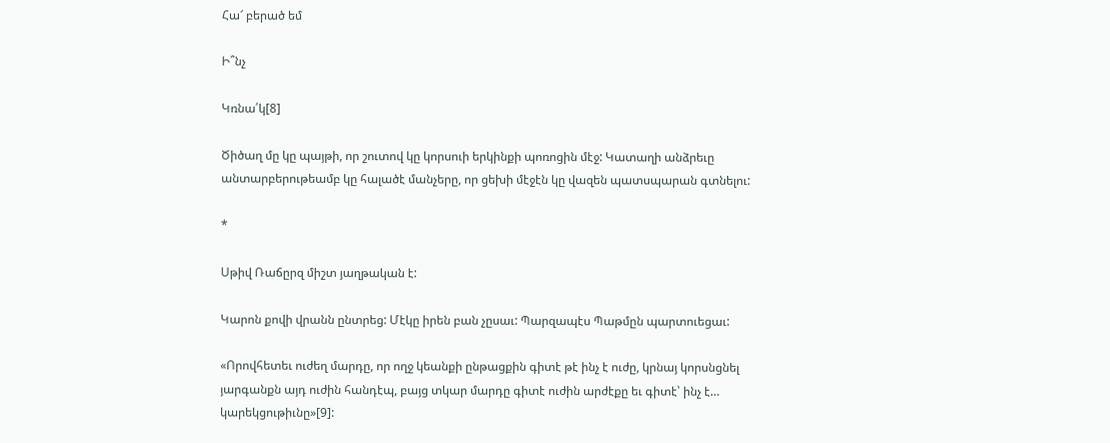Հա՜ բերած եմ

Ի՞նչ

Կռնա՛կ[8]

Ծիծաղ մը կը պայթի, որ շուտով կը կորսուի երկինքի պոռոցին մէջ: Կատաղի անձրեւը անտարբերութեամբ կը հալածէ մանչերը, որ ցեխի մէջէն կը վազեն պատսպարան գտնելու:

*

Սթիվ Ռաճըրզ միշտ յաղթական է:

Կարոն քովի վրանն ընտրեց: Մէկը իրեն բան չըսաւ: Պարզապէս Պաթմըն պարտուեցաւ:

«Որովհետեւ ուժեղ մարդը, որ ողջ կեանքի ընթացքին գիտէ թէ ինչ է ուժը, կրնայ կորսնցնել յարգանքն այդ ուժին հանդէպ, բայց տկար մարդը գիտէ ուժին արժէքը եւ գիտէ՝ ինչ է… կարեկցութիւնը»[9]: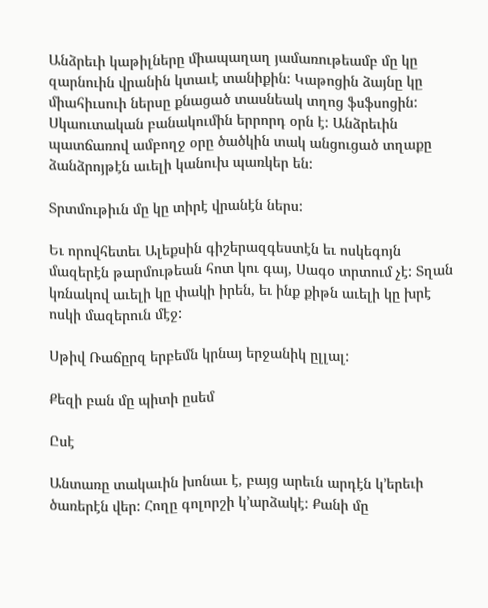Անձրեւի կաթիլները միապաղաղ յամառութեամբ մը կը զարնուին վրանին կտաւէ տանիքին: Կաթոցին ձայնը կը միահիւսուի ներսը քնացած տասնեակ տղոց ֆսֆսոցին: Սկաուտական բանակումին երրորդ օրն է: Անձրեւին պատճառով ամբողջ օրը ծածկին տակ անցուցած տղաքը ձանձրոյթէն աւելի կանուխ պառկեր են:

Տրտմութիւն մը կը տիրէ վրանէն ներս:

Եւ որովհետեւ Ալեքսին գիշերազգեստէն եւ ոսկեգոյն մազերէն թարմութեան հոտ կու գայ, Սագօ տրտում չէ: Տղան կռնակով աւելի կը փակի իրեն, եւ ինք քիթն աւելի կը խրէ ոսկի մազերուն մէջ:

Սթիվ Ռաճըրզ երբեմն կրնայ երջանիկ ըլլալ:

Քեզի բան մը պիտի ըսեմ

Ըսէ

Անտառը տակաւին խոնաւ է, բայց արեւն արդէն կ՚երեւի ծառերէն վեր: Հողը գոլորշի կ՚արձակէ: Քանի մը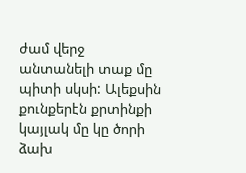ժամ վերջ անտանելի տաք մը պիտի սկսի: Ալեքսին քունքերէն քրտինքի կայլակ մը կը ծորի ձախ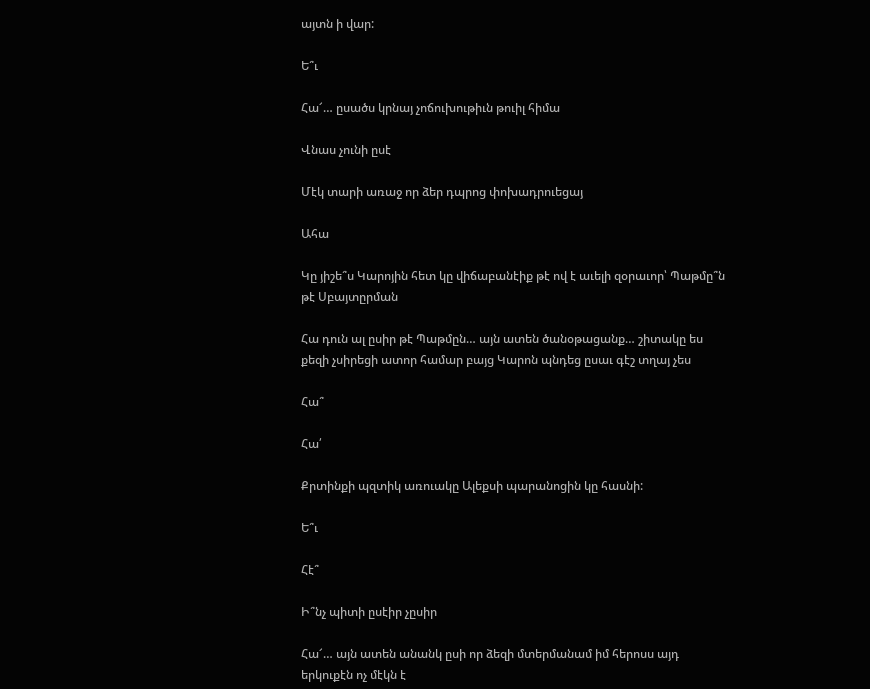այտն ի վար:

Ե՞ւ

Հա՜… ըսածս կրնայ չոճուխութիւն թուիլ հիմա

Վնաս չունի ըսէ

Մէկ տարի առաջ որ ձեր դպրոց փոխադրուեցայ

Ահա

Կը յիշե՞ս Կարոյին հետ կը վիճաբանէիք թէ ով է աւելի զօրաւոր՝ Պաթմը՞ն թէ Սբայտըրման

Հա դուն ալ ըսիր թէ Պաթմըն… այն ատեն ծանօթացանք… շիտակը ես քեզի չսիրեցի ատոր համար բայց Կարոն պնդեց ըսաւ գէշ տղայ չես

Հա՞

Հա՛

Քրտինքի պզտիկ առուակը Ալեքսի պարանոցին կը հասնի:

Ե՞ւ

Հէ՞

Ի՞նչ պիտի ըսէիր չըսիր

Հա՜… այն ատեն անանկ ըսի որ ձեզի մտերմանամ իմ հերոսս այդ երկուքէն ոչ մէկն է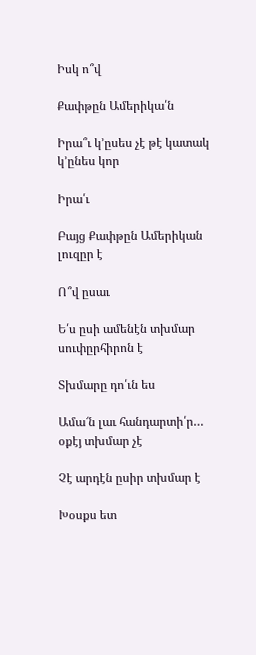Իսկ ո՞վ

Քափթըն Ամերիկա՛ն

Իրա՞ւ կ՚ըսես չէ թէ կատակ կ՚ընես կոր

Իրա՛ւ

Բայց Քափթըն Ամերիկան լուզըր է

Ո՞վ ըսաւ

Ե՛ս ըսի ամենէն տխմար սուփըրհիրոն է

Տխմարը դո՛ւն ես

Ամա՜ն լաւ հանդարտի՛ր… օքէյ տխմար չէ

Չէ արդէն ըսիր տխմար է

Խօսքս ետ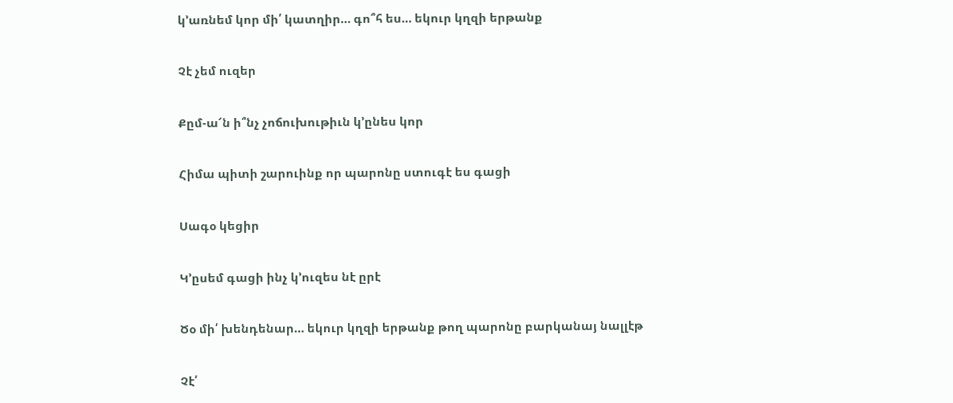կ՚առնեմ կոր մի՛ կատղիր… գո՞հ ես… եկուր կղզի երթանք

Չէ չեմ ուզեր

Քըմ-ա՜ն ի՞նչ չոճուխութիւն կ՚ընես կոր

Հիմա պիտի շարուինք որ պարոնը ստուգէ ես գացի

Սագօ կեցիր

Կ՚ըսեմ գացի ինչ կ՚ուզես նէ ըրէ

Ծօ մի՛ խենդենար… եկուր կղզի երթանք թող պարոնը բարկանայ նալլէթ

Չէ՛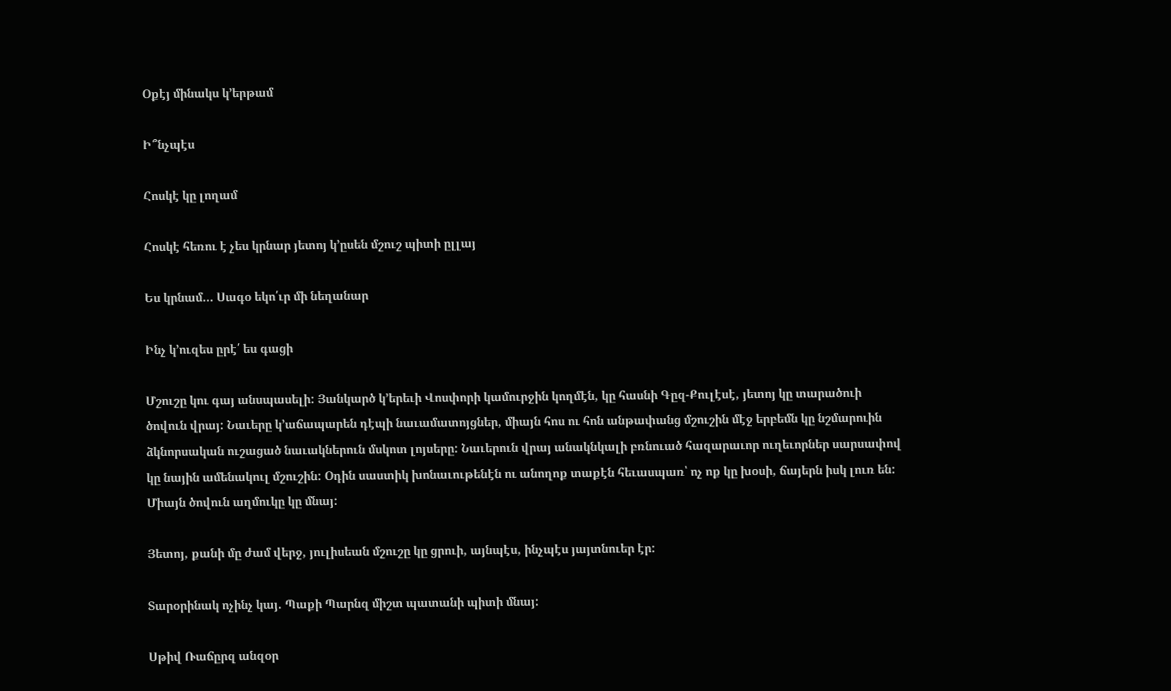Օքէյ մինակս կ՚երթամ

Ի՞նչպէս

Հոսկէ կը լողամ

Հոսկէ հեռու է չես կրնար յետոյ կ՚ըսեն մշուշ պիտի ըլլայ

Ես կրնամ… Սագօ եկո՛ւր մի նեղանար

Ինչ կ՚ուզես ըրէ՛ ես գացի

Մշուշը կու գայ անսպասելի: Յանկարծ կ՚երեւի Վոսփորի կամուրջին կողմէն, կը հասնի Գըզ-Քուլէսէ, յետոյ կը տարածուի ծովուն վրայ: Նաւերը կ՚աճապարեն դէպի նաւամատոյցներ, միայն հոս ու հոն անթափանց մշուշին մէջ երբեմն կը նշմարուին ձկնորսական ուշացած նաւակներուն մսկոտ լոյսերը: Նաւերուն վրայ անակնկալի բռնուած հազարաւոր ուղեւորներ սարսափով կը նային ամենակուլ մշուշին: Օդին սաստիկ խոնաւութենէն ու անողոք տաքէն հեւասպառ՝ ոչ ոք կը խօսի, ճայերն իսկ լուռ են: Միայն ծովուն աղմուկը կը մնայ:

Յետոյ, քանի մը ժամ վերջ, յուլիսեան մշուշը կը ցրուի, այնպէս, ինչպէս յայտնուեր էր:

Տարօրինակ ոչինչ կայ. Պաքի Պարնզ միշտ պատանի պիտի մնայ:

Սթիվ Ռաճըրզ անզօր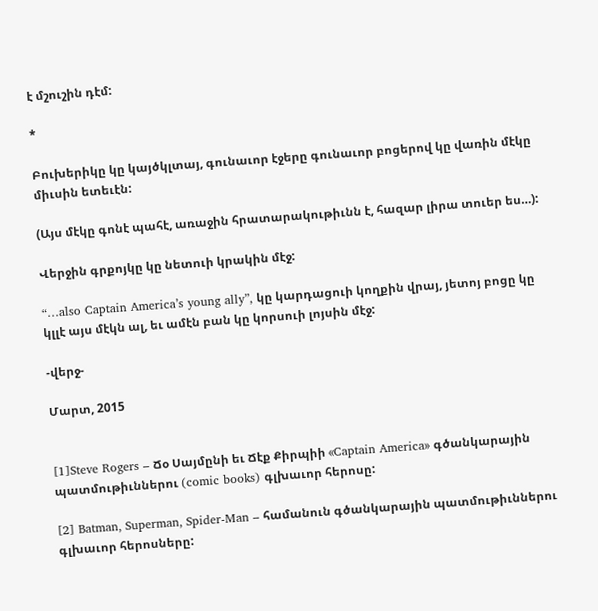է մշուշին դէմ:

*

Բուխերիկը կը կայծկլտայ, գունաւոր էջերը գունաւոր բոցերով կը վառին մէկը միւսին ետեւէն:

(Այս մէկը գոնէ պահէ, առաջին հրատարակութիւնն է, հազար լիրա տուեր ես…):

Վերջին գրքոյկը կը նետուի կրակին մէջ:

“…also Captain America’s young ally”, կը կարդացուի կողքին վրայ, յետոյ բոցը կը կլլէ այս մէկն ալ, եւ ամէն բան կը կորսուի լոյսին մէջ:

-վերջ-

Մարտ, 2015


[1]Steve Rogers – Ճօ Սայմընի եւ Ճէք Քիրպիի «Captain America» գծանկարային պատմութիւններու (comic books) գլխաւոր հերոսը:

[2] Batman, Superman, Spider-Man – համանուն գծանկարային պատմութիւններու գլխաւոր հերոսները: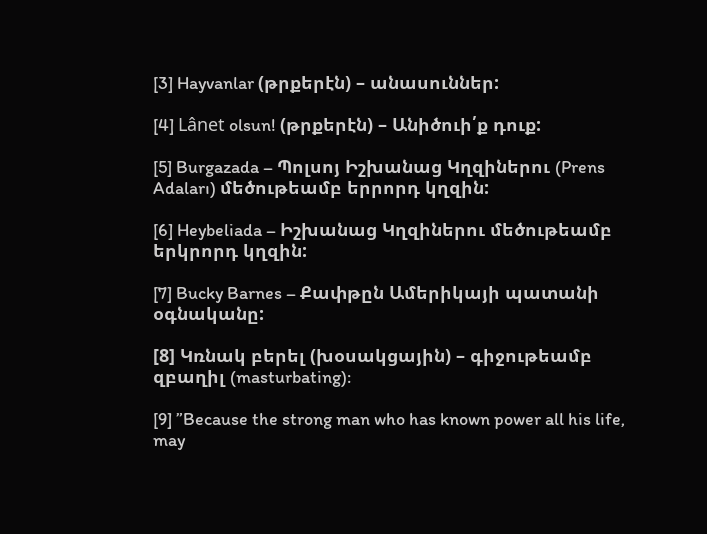[3] Hayvanlar (թրքերէն) – անասուններ:

[4] Lânet olsun! (թրքերէն) – Անիծուի՛ք դուք:

[5] Burgazada – Պոլսոյ Իշխանաց Կղզիներու (Prens Adaları) մեծութեամբ երրորդ կղզին:

[6] Heybeliada – Իշխանաց Կղզիներու մեծութեամբ երկրորդ կղզին:

[7] Bucky Barnes – Քափթըն Ամերիկայի պատանի օգնականը:

[8] Կռնակ բերել (խօսակցային) – գիջութեամբ զբաղիլ (masturbating):

[9] ”Because the strong man who has known power all his life, may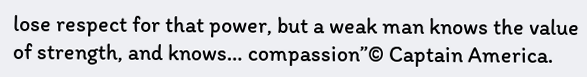lose respect for that power, but a weak man knows the value of strength, and knows… compassion”© Captain America.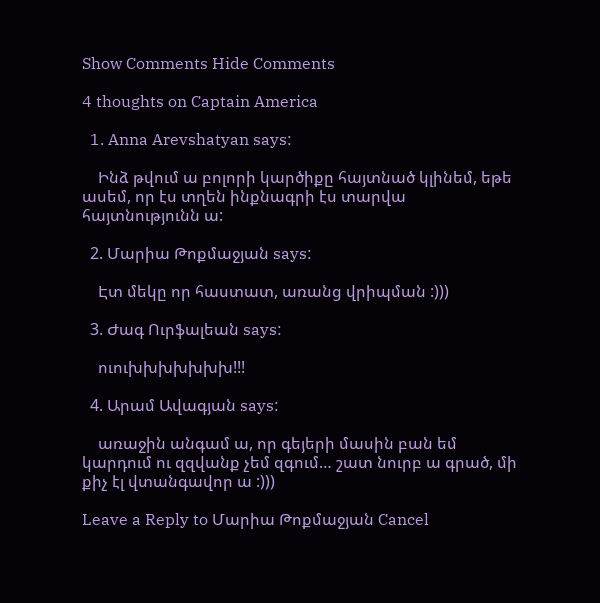Show Comments Hide Comments

4 thoughts on Captain America

  1. Anna Arevshatyan says:

    Ինձ թվում ա բոլորի կարծիքը հայտնած կլինեմ, եթե ասեմ, որ էս տղեն ինքնագրի էս տարվա հայտնությունն ա:

  2. Մարիա Թոքմաջյան says:

    Էտ մեկը որ հաստատ, առանց վրիպման :)))

  3. Ժագ Ուրֆալեան says:

    ուուխխխխխխխ!!!

  4. Արամ Ավագյան says:

    առաջին անգամ ա, որ գեյերի մասին բան եմ կարդում ու զզվանք չեմ զգում… շատ նուրբ ա գրած, մի քիչ էլ վտանգավոր ա :)))

Leave a Reply to Մարիա Թոքմաջյան Cancel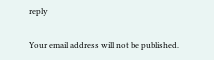reply

Your email address will not be published.